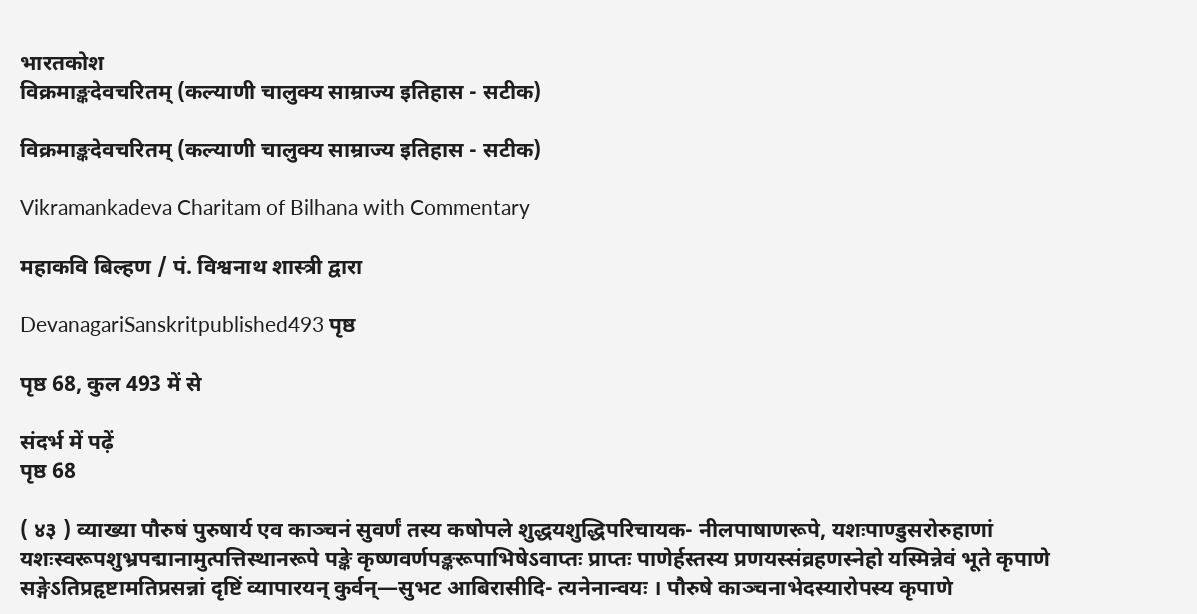भारतकोश
विक्रमाङ्कदेवचरितम् (कल्याणी चालुक्य साम्राज्य इतिहास - सटीक)

विक्रमाङ्कदेवचरितम् (कल्याणी चालुक्य साम्राज्य इतिहास - सटीक)

Vikramankadeva Charitam of Bilhana with Commentary

महाकवि बिल्हण / पं. विश्वनाथ शास्त्री द्वारा

DevanagariSanskritpublished493 पृष्ठ

पृष्ठ 68, कुल 493 में से

संदर्भ में पढ़ें
पृष्ठ 68

( ४३ ) व्याख्या पौरुषं पुरुषार्य एव काञ्चनं सुवर्णं तस्य कषोपले शुद्धयशुद्धिपरिचायक- नीलपाषाणरूपे, यशःपाण्डुसरोरुहाणां यशःस्वरूपशुभ्रपद्मानामुत्पत्तिस्थानरूपे पङ्के कृष्णवर्णपङ्करूपाभिषेऽवाप्तः प्राप्तः पाणेर्हस्तस्य प्रणयस्संव्रहणस्नेहो यस्मिन्नेवं भूते कृपाणे सङ्गेऽतिप्रहृष्टामतिप्रसन्नां दृष्टिं व्यापारयन् कुर्वन्—सुभट आबिरासीदि- त्यनेनान्वयः । पौरुषे काञ्चनाभेदस्यारोपस्य कृपाणे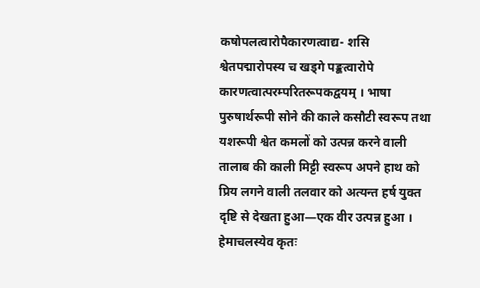कषोपलत्वारोपैकारणत्वाद्य- शसि श्वेतपद्मारोपस्य च खड्गे पङ्कत्वारोपे कारणत्वात्परम्परितरूपकद्वयम् । भाषा पुरुषार्थरूपी सोने की काले कसौटी स्वरूप तथा यशरूपी श्वेत कमलों को उत्पन्न करने वाली तालाब की काली मिट्टी स्वरूप अपने हाथ को प्रिय लगने वाली तलवार को अत्यन्त हर्ष युक्त दृष्टि से देखता हुआ—एक वीर उत्पन्न हुआ । हेमाचलस्येव कृतः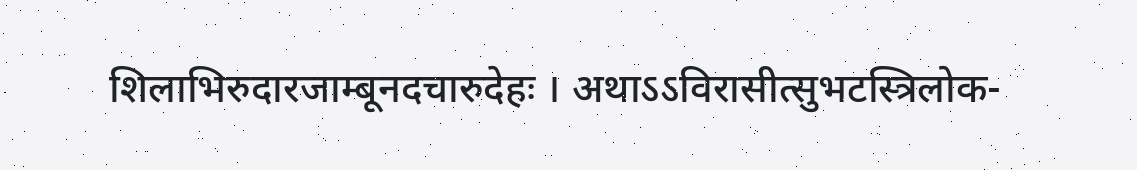शिलाभिरुदारजाम्बूनदचारुदेहः । अथाऽऽविरासीत्सुभटस्त्रिलोक-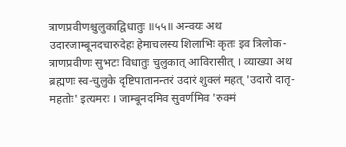त्राणप्रवीणश्चुलुकाद्विधातुः ॥५५॥ अन्वयः अथ उदारजाम्बूनदचारुदेहः हेमाचलस्य शिलाभिः कृतः इव त्रिलोक- त्राणप्रवीणः सुभटः विधातुः चुलुकात् आविरासीत् । व्याख्या अथ ब्रह्मणः स्व-चुलुके दृष्टिपातानन्तरं उदारं शुक्लं महत् 'उदारो दातृ- महतोः' इत्यमरः । जाम्बूनदमिव सुवर्णमिव 'रुक्मं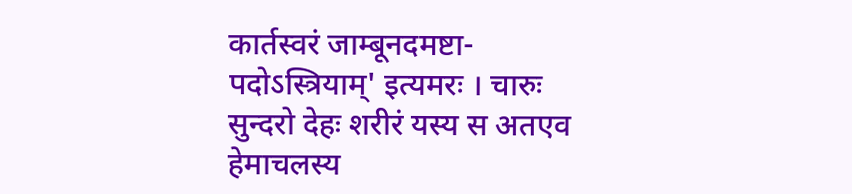कार्तस्वरं जाम्बूनदमष्टा- पदोऽस्त्रियाम्' इत्यमरः । चारुः सुन्दरो देहः शरीरं यस्य स अतएव हेमाचलस्य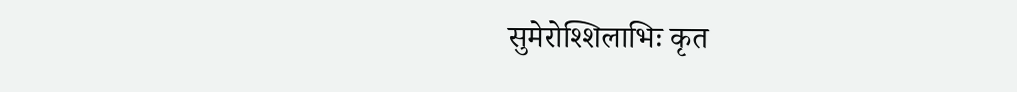सुमेरोश्शिलाभिः कृत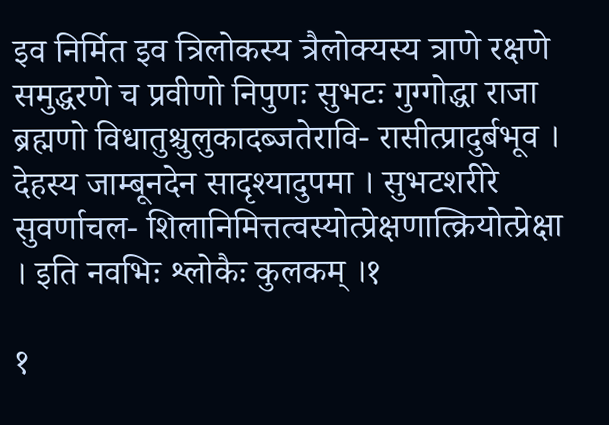इव निर्मित इव त्रिलोकस्य त्रैलोक्यस्य त्राणे रक्षणे समुद्धरणे च प्रवीणो निपुणः सुभटः गुग्गोद्धा राजा ब्रह्मणो विधातुश्चुलुकादब्जतेरावि- रासीत्प्रादुर्बभूव । देहस्य जाम्बूनदेन सादृश्यादुपमा । सुभटशरीरे सुवर्णाचल- शिलानिमित्तत्वस्योत्प्रेक्षणात्क्रियोत्प्रेक्षा । इति नवभिः श्लोकैः कुलकम् ।१

१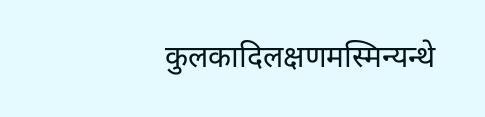कुलकादिलक्षणमस्मिन्यन्थे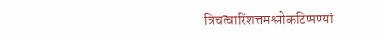त्रिचत्वारिंशत्तमश्लोकटिप्पण्यां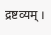द्रष्टव्यम् ।